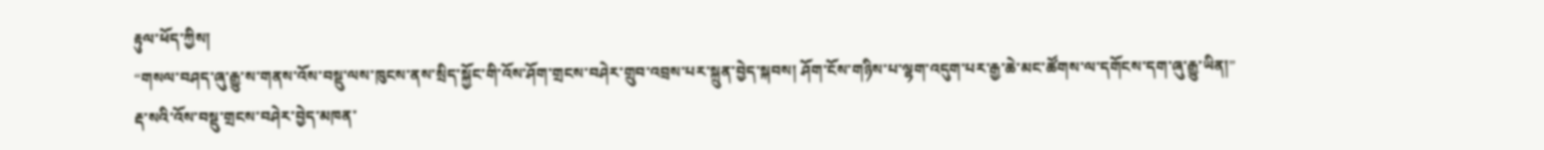རྟུལ་ཕོད་ཀྱིས།
“གསལ་བཤད་ཞུ་རྒྱུ་ས་གནས་འོས་བསྡུ་ལས་ཁུངས་ནས་སྲིད་སྐྱོང་གི་འོས་ཤོག་གྲངས་བཤེར་གྲུབ་འབྲས་པར་སྐྲུན་བྱེད་སྐབས། ཤོག་ངོས་གཉིས་པ་ལྷག་འདུག་པར་རྒྱ་ཆེ་མང་ཚོགས་ལ་དགོངས་དག་ཞུ་རྒྱུ་ཡིན།”
རྡ་སའི་འོས་བསྡུ་གྲངས་བཤེར་བྱེད་མཁན་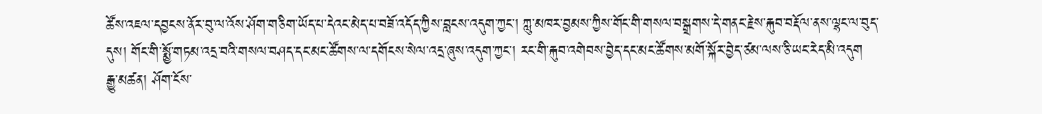ཚོས་འཇལ་དབྱངས་ནོར་བུ་ལ་འོས་ཤོག་གཅིག་ཡོད་པ་དེའང་མེད་པ་བཟོ་འདོད་ཀྱིས་བླངས་འདུག་ཀྱང་། ཀླུ་མཁར་བྱམས་ཀྱིས་གོང་གི་གསལ་བསྒྲགས་དེ་གནང་རྗེས་རྐུབ་བརྡོལ་ནས་ལྷང་ལ་བུད་དུས། གོང་གི་སྨྱོ་གཏམ་འདྲ་བའི་གསལ་བཤད་དང་མང་ཚོགས་ལ་དགོངས་སེལ་འདྲ་ཞུས་འདུག་ཀྱང་། རང་གི་རྐུབ་འགེབས་བྱེད་དང་མང་ཚོགས་མགོ་སྐོར་བྱེད་ཙམ་ལས་ཅི་ཡང་རེད་མི་འདུག
རྒྱུ་མཚན། ཤོག་ངོས་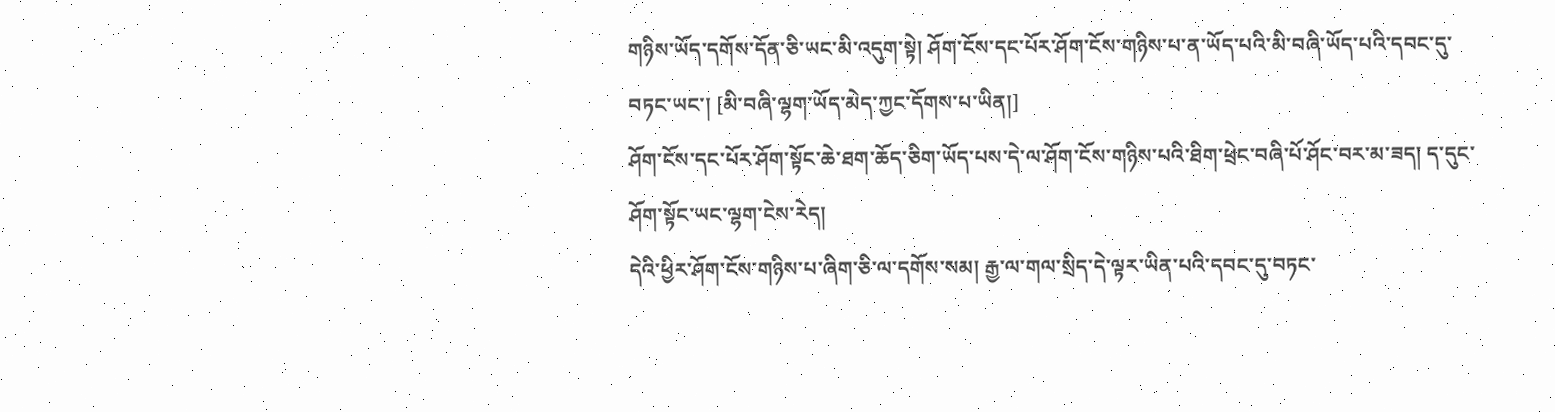གཉིས་ཡོད་དགོས་དོན་ཅི་ཡང་མི་འདུག་སྟེ། ཤོག་ངོས་དང་པོར་ཤོག་ངོས་གཉིས་པ་ན་ཡོད་པའི་མི་བཞི་ཡོད་པའི་དབང་དུ་བཏང་ཡང་། [མི་བཞི་ལྷག་ཡོད་མེད་ཀྱང་དོགས་པ་ཡིན།]
ཤོག་ངོས་དང་པོར་ཤོག་སྟོང་ཆེ་ཐག་ཆོད་ཅིག་ཡོད་པས་དེ་ལ་ཤོག་ངོས་གཉིས་པའི་ཐིག་ཕྲེང་བཞི་པོ་ཤོང་བར་མ་ཟད། ད་དུང་ཤོག་སྟོང་ཡང་ལྷག་ངེས་རེད།
དེའི་ཕྱིར་ཤོག་ངོས་གཉིས་པ་ཞིག་ཅི་ལ་དགོས་སམ། རྒྱ་ལ་གལ་སྲིད་དེ་ལྟར་ཡིན་པའི་དབང་དུ་བཏང་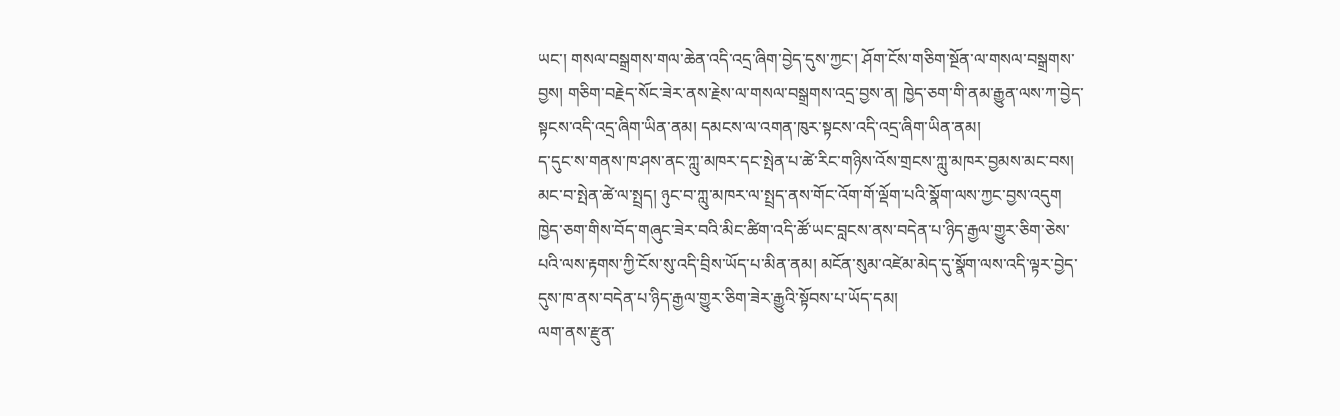ཡང་། གསལ་བསྒྲགས་གལ་ཆེན་འདི་འདྲ་ཞིག་བྱེད་དུས་ཀྱང་། ཤོག་ངོས་གཅིག་སྔོན་ལ་གསལ་བསྒྲགས་བྱས། གཅིག་བརྗེད་སོང་ཟེར་ནས་རྗེས་ལ་གསལ་བསྒྲགས་འདྲ་བྱས་ན། ཁྱེད་ཅག་གི་ནམ་རྒྱུན་ལས་ཀ་བྱེད་སྟངས་འདི་འདྲ་ཞིག་ཡིན་ནམ། དམངས་ལ་འགན་ཁུར་སྟངས་འདི་འདྲ་ཞིག་ཡིན་ནམ།
ད་དུང་ས་གནས་ཁ་ཤས་ནང་ཀླུ་མཁར་དང་སྤེན་པ་ཚེ་རིང་གཉིས་འོས་གྲངས་ཀླུ་མཁར་བྱམས་མང་བས། མང་བ་སྤེན་ཚེ་ལ་སྤྲད། ཉུང་བ་ཀླུ་མཁར་ལ་སྤྲད་ནས་གོང་འོག་གོ་ལྡོག་པའི་སྣོག་ལས་ཀྱང་བྱས་འདུག
ཁྱེད་ཅག་གིས་བོད་གཞུང་ཟེར་བའི་མིང་ཚིག་འདི་ཚོ་ཡང་བླངས་ནས་བདེན་པ་ཉིད་རྒྱལ་གྱུར་ཅིག་ཅེས་པའི་ལས་རྟགས་ཀྱི་ངོས་སུ་འདི་བྲིས་ཡོད་པ་མིན་ནམ། མངོན་སུམ་འཛེམ་མེད་དུ་སྣོག་ལས་འདི་ལྟར་བྱེད་དུས་ཁ་ནས་བདེན་པ་ཉིད་རྒྱལ་གྱུར་ཅིག་ཟེར་རྒྱུའི་སྟོབས་པ་ཡོད་དམ།
ལག་ནས་རྫུན་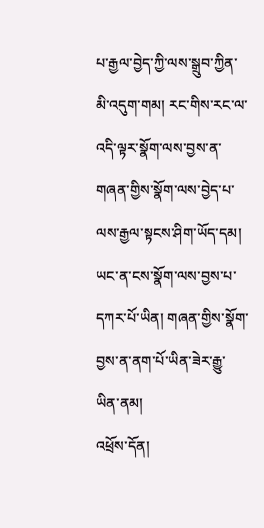པ་རྒྱལ་བྱེད་ཀྱི་ལས་སྒྲུབ་ཀྱིན་མི་འདུག་གམ། རང་གིས་རང་ལ་འདི་ལྟར་སྣོག་ལས་བྱས་ན་གཞན་གྱིས་སྣོག་ལས་བྱེད་པ་ལས་རྒྱལ་སྟངས་ཤིག་ཡོད་དམ། ཡང་ན་ངས་སྣོག་ལས་བྱས་པ་དཀར་པོ་ཡིན། གཞན་གྱིས་སྣོག་བྱས་ན་ནག་པོ་ཡིན་ཟེར་རྒྱུ་ཡིན་ནམ།
འཕྲོས་དོན།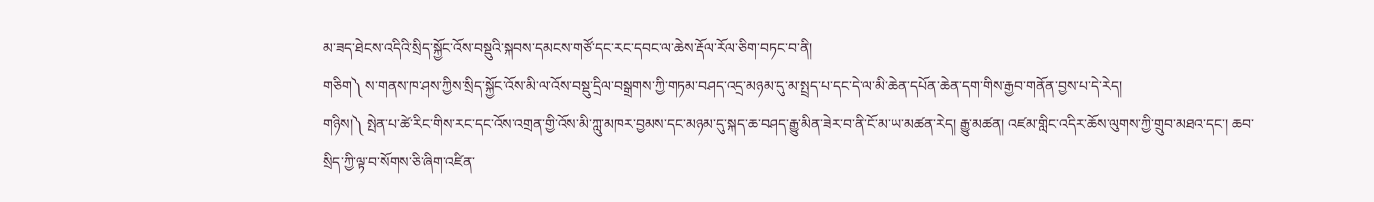མ་ཟད་ཐེངས་འདིའི་སྲིད་སྐྱོང་འོས་བསྡུའི་སྐབས་དམངས་གཙོ་དང་རང་དབང་ལ་ཆེས་རྡོལ་རོལ་ཅིག་བཏང་བ་ནི།
གཅིག༽ ས་གནས་ཁ་ཤས་ཀྱིས་སྲིད་སྐྱོང་འོས་མི་ལ་འོས་བསྡུ་དྲིལ་བསྒྲགས་ཀྱི་གཏམ་བཤད་འདྲ་མཉམ་དུ་མ་སྤྲད་པ་དང་དེ་ལ་མི་ཆེན་དཔོན་ཆེན་དག་གིས་རྒྱབ་གནོན་བྱས་པ་དེ་རེད།
གཉིས།༽ སྤེན་པ་ཚེ་རིང་གིས་རང་དང་འོས་འགྲན་གྱི་འོས་མི་ཀླུ་མཁར་བྱམས་དང་མཉམ་དུ་སྐད་ཆ་བཤད་རྒྱུ་མིན་ཟེར་བ་ནི་ངོ་མ་ཡ་མཚན་རེད། རྒྱུ་མཚན། འཛམ་གླིང་འདིར་ཆོས་ལུགས་ཀྱི་གྲུབ་མཐའ་དང་། ཆབ་སྲིད་ཀྱི་ལྟ་བ་སོགས་ཅི་ཞིག་འཛིན་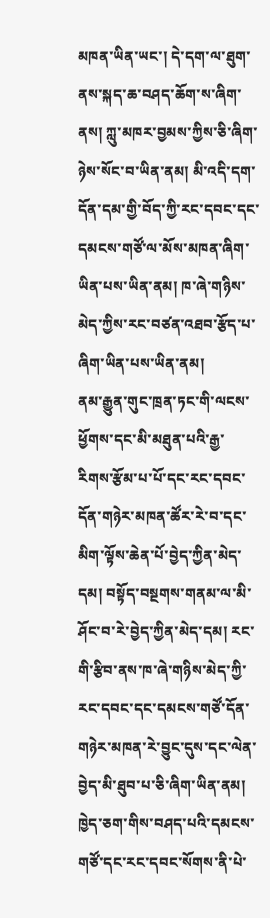མཁན་ཡིན་ཡང་། དེ་དག་ལ་ཐུག་ནས་སྐད་ཆ་བཤད་ཆོག་ས་ཞིག་ནས། ཀླུ་མཁར་བྱམས་ཀྱིས་ཅི་ཞིག་ཉེས་སོང་བ་ཡིན་ནམ། མི་འདི་དག་དོན་དམ་གྱི་བོད་ཀྱི་རང་དབང་དང་དམངས་གཙོ་ལ་མོས་མཁན་ཞིག་ཡིན་པས་ཡིན་ནམ། ཁ་ཞེ་གཉིས་མེད་ཀྱིས་རང་བཙན་འཐབ་རྩོད་པ་ཞིག་ཡིན་པས་ཡིན་ནམ།
ནམ་རྒྱུན་གུང་ཁྲན་ཏང་གི་ལངས་ཕྱོགས་དང་མི་མཐུན་པའི་རྒྱ་རིགས་རྩོམ་པ་པོ་དང་རང་དབང་དོན་གཉེར་མཁན་ཚོར་རེ་བ་དང་མིག་ལྟོས་ཆེན་པོ་བྱེད་ཀྱིན་མེད་དམ། བསྟོད་བསྔགས་གནམ་ལ་མི་ཤོང་བ་རེ་བྱེད་ཀྱིན་མེད་དམ། རང་གི་རྩིབ་ནས་ཁ་ཞེ་གཉིས་མེད་ཀྱི་རང་དབང་དང་དམངས་གཙོ་དོན་གཉེར་མཁན་རེ་བྱུང་དུས་དང་ལེན་བྱེད་མི་ཐུབ་པ་ཅི་ཞིག་ཡིན་ནམ། ཁྱེད་ཅག་གིས་བཤད་པའི་དམངས་གཙོ་དང་རང་དབང་སོགས་ནི་པེ་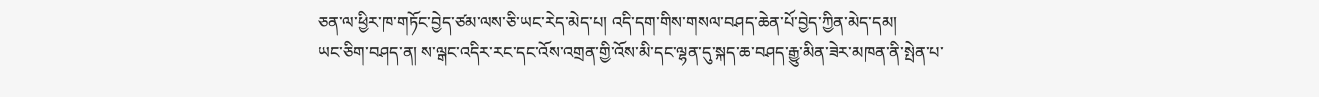ཅན་ལ་ཕྱིར་ཁ་གཏོང་བྱེད་ཙམ་ལས་ཅི་ཡང་རེད་མེད་པ། འདི་དག་གིས་གསལ་བཤད་ཆེན་པོ་བྱེད་ཀྱིན་མེད་དམ།
ཡང་ཅིག་བཤད་ན། ས་ལྒང་འདིར་རང་དང་འོས་འགྲན་གྱི་འོས་མི་དང་ལྷན་དུ་སྐད་ཆ་བཤད་རྒྱུ་མིན་ཟེར་མཁན་ནི་སྤེན་པ་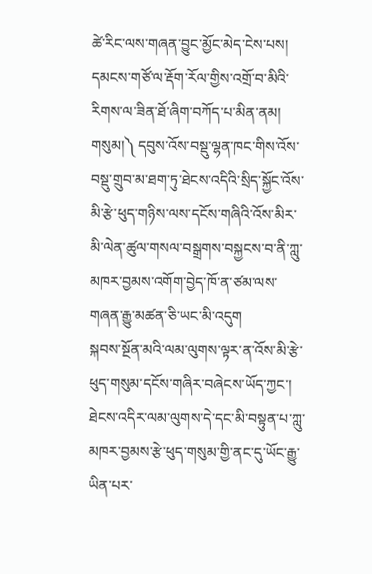ཚེ་རིང་ལས་གཞན་བྱུང་མྱོང་མེད་ངེས་པས། དམངས་གཙོ་ལ་རྡོག་རོལ་གྱིས་འགྲོ་བ་མིའི་རིགས་ལ་ཟིན་ཐོ་ཞིག་བཀོད་པ་མིན་ནམ།
གསུམ།༽ དབུས་འོས་བསྡུ་ལྷན་ཁང་གིས་འོས་བསྡུ་གྲུབ་མ་ཐག་ཏུ་ཐེངས་འདིའི་སྲིད་སྐྱོང་འོས་མི་རྩེ་ཕུད་གཉིས་ལས་དངོས་གཞིའི་འོས་མིར་མི་ལེན་ཚུལ་གསལ་བསྒྲགས་བསྐྱངས་བ་ནི་ཀླུ་མཁར་བྱམས་འགོག་བྱེད་ཁོ་ན་ཙམ་ལས་གཞན་རྒྱུ་མཚན་ཅི་ཡང་མི་འདུག
སྐབས་སྔོན་མའི་ལམ་ལུགས་ལྟར་ན་འོས་མི་རྩེ་ཕུད་གསུམ་དངོས་གཞིར་བཞེངས་ཡོད་ཀྱང་། ཐེངས་འདིར་ལམ་ལུགས་དེ་དང་མི་བསྟུན་པ་ཀླུ་མཁར་བྱམས་རྩེ་ཕུད་གསུམ་གྱི་ནང་དུ་ཡོང་རྒྱུ་ཡིན་པར་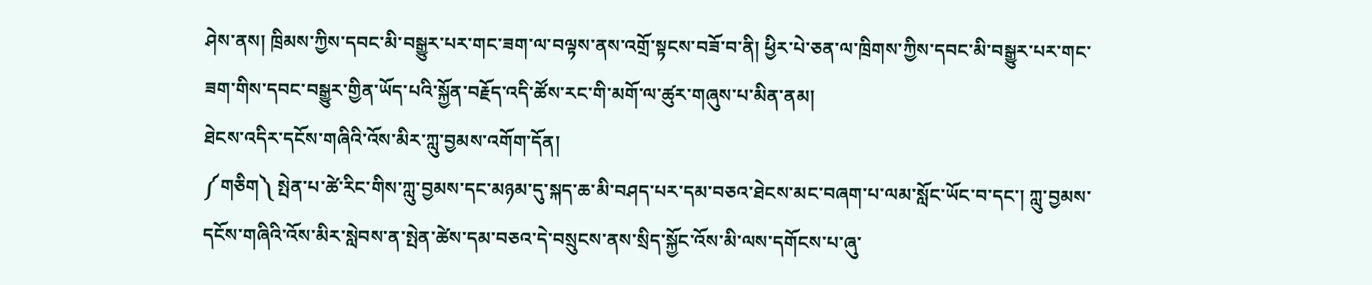ཤེས་ནས། ཁྲིམས་ཀྱིས་དབང་མི་བསྒྱུར་པར་གང་ཟག་ལ་བལྟས་ནས་འགྲོ་སྟངས་བཟོ་བ་ནི། ཕྱིར་པེ་ཅན་ལ་ཁྲིགས་ཀྱིས་དབང་མི་བསྒྱུར་པར་གང་ཟག་གིས་དབང་བསྒྱུར་གྱིན་ཡོད་པའི་སྐྱོན་བརྗོད་འདི་ཚོས་རང་གི་མགོ་ལ་ཚུར་གཞུས་པ་མིན་ནམ།
ཐེངས་འདིར་དངོས་གཞིའི་འོས་མིར་ཀླུ་བྱམས་འགོག་དོན།
༼གཅིག༽ སྤེན་པ་ཚེ་རིང་གིས་ཀླུ་བྱམས་དང་མཉམ་དུ་སྐད་ཆ་མི་བཤད་པར་དམ་བཅའ་ཐེངས་མང་བཞག་པ་ལམ་སློང་ཡོང་བ་དང་། ཀླུ་བྱམས་དངོས་གཞིའི་འོས་མིར་སླེབས་ན་སྤེན་ཚེས་དམ་བཅའ་དེ་བསྲུངས་ནས་སྲིད་སྐྱོང་འོས་མི་ལས་དགོངས་པ་ཞུ་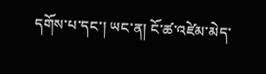དགོས་པ་དང་། ཡང་ན། ངོ་ཚ་འཛེམ་མེད་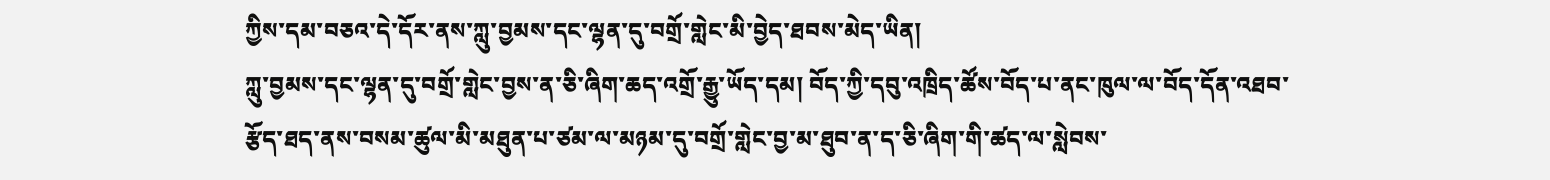ཀྱིས་དམ་བཅའ་དེ་དོར་ནས་ཀླུ་བྱམས་དང་ལྷན་དུ་བགྲོ་གླེང་མི་བྱེད་ཐབས་མེད་ཡིན།
ཀླུ་བྱམས་དང་ལྷན་དུ་བགྲོ་གླེང་བྱས་ན་ཅི་ཞིག་ཆད་འགྲོ་རྒྱུ་ཡོད་དམ། བོད་ཀྱི་དབུ་འཁྲིད་ཚོས་བོད་པ་ནང་ཁུལ་ལ་བོད་དོན་འཐབ་རྩོད་ཐད་ནས་བསམ་ཚུལ་མི་མཐུན་པ་ཙམ་ལ་མཉམ་དུ་བགྲོ་གླེང་བྱ་མ་ཐུབ་ན་ད་ཅི་ཞིག་གི་ཚད་ལ་སླེབས་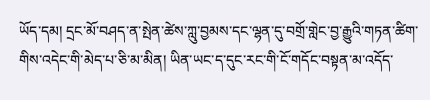ཡོད་དམ། དྲང་མོ་བཤད་ན་སྤེན་ཚེས་ཀླུ་བྱམས་དང་ལྷན་དུ་བགྲོ་གླེང་བྱ་རྒྱུའི་གཏན་ཚིག་གིས་འདེང་གི་མེད་པ་ཅི་མ་མིན། ཡིན་ཡང་ད་དུང་རང་གི་ངོ་གདོང་བསྟན་མ་འདོད་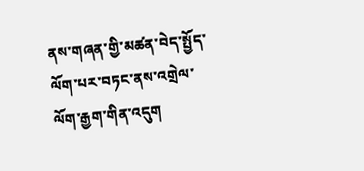ནས་གཞན་གྱི་མཚན་བེད་སྤྱོད་ལོག་པར་བཏང་ནས་འགྲེལ་ལོག་རྒྱག་གིན་འདུག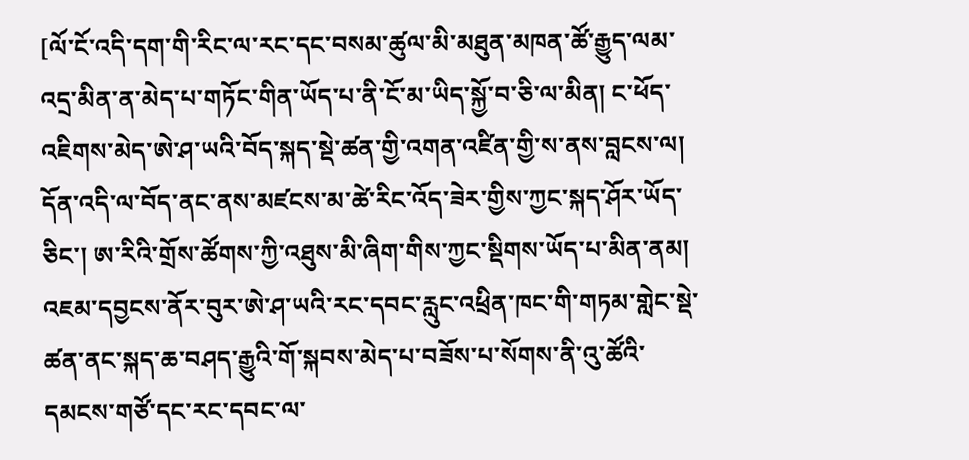[ལོ་ངོ་འདི་དག་གི་རིང་ལ་རང་དང་བསམ་ཚུལ་མི་མཐུན་མཁན་ཚོ་རྒྱུད་ལམ་འདྲ་མིན་ན་མེད་པ་གཏོང་གིན་ཡོད་པ་ནི་ངོ་མ་ཡིད་སྐྱོ་བ་ཅི་ལ་མིན། ང་ཕོད་འཇིགས་མེད་ཨེ་ཤ་ཡའི་བོད་སྐད་སྡེ་ཚན་གྱི་འགན་འཛིན་གྱི་ས་ནས་བླངས་ལ། དོན་འདི་ལ་བོད་ནང་ནས་མཛངས་མ་ཚེ་རིང་འོད་ཟེར་གྱིས་ཀྱང་སྐད་ཤོར་ཡོད་ཅིང་། ཨ་རིའི་གྲོས་ཚོགས་ཀྱི་འཐུས་མི་ཞིག་གིས་ཀྱང་སྡིགས་ཡོད་པ་མིན་ནམ། འཇམ་དབྱངས་ནོར་བུར་ཨེ་ཤ་ཡའི་རང་དབང་རླུང་འཕྲིན་ཁང་གི་གཏམ་གླེང་སྡེ་ཚན་ནང་སྐད་ཆ་བཤད་རྒྱུའི་གོ་སྐབས་མེད་པ་བཟོས་པ་སོགས་ནི་འུ་ཚོའི་དམངས་གཙོ་དང་རང་དབང་ལ་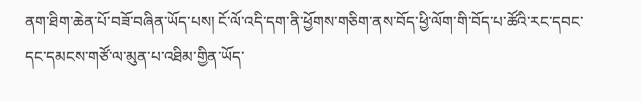ནག་ཐིག་ཆེན་པོ་བཟོ་བཞིན་ཡོད་པས། ངོ་ལོ་འདི་དག་ནི་ཕྱོགས་གཅིག་ནས་བོད་ཕྱི་ལོག་གི་བོད་པ་ཚོའི་རང་དབང་དང་དམངས་གཙོ་ལ་མུན་པ་འཐིམ་གྱིན་ཡོད་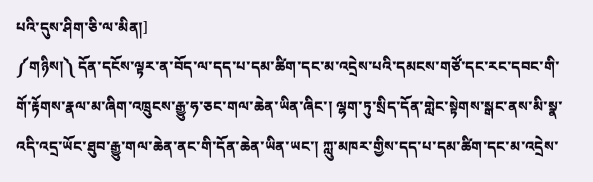པའི་དུས་ཤིག་ཅི་ལ་མིན།]
༼གཉིས།༽ དོན་དངོས་ལྟར་ན་བོད་ལ་དད་པ་དམ་ཚིག་དང་མ་འདྲེས་པའི་དམངས་གཙོ་དང་རང་དབང་གི་གོ་རྟོགས་རྣལ་མ་ཞིག་འཁྲུངས་རྒྱུ་ཧ་ཅང་གལ་ཆེན་ཡིན་ཞིང་། ལྷག་ཏུ་སྲིད་དོན་གླེང་སྟེགས་སྒང་ནས་མི་སྣ་འདི་འདྲ་ཡོང་ཐུབ་རྒྱུ་གལ་ཆེན་ནང་གི་དོན་ཆེན་ཡིན་ཡང་། ཀླུ་མཁར་གྱིས་དད་པ་དམ་ཚིག་དང་མ་འདྲེས་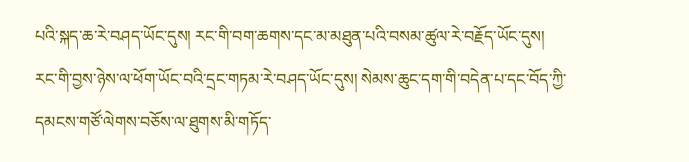པའི་སྐད་ཆ་རེ་བཤད་ཡོང་དུས། རང་གི་བག་ཆགས་དང་མ་མཐུན་པའི་བསམ་ཚུལ་རེ་བརྗོད་ཡོང་དུས། རང་གི་བྱས་ཉེས་ལ་ཕོག་ཡོང་བའི་དྲང་གཏམ་རེ་བཤད་ཡོང་དུས། སེམས་ཆུང་དག་གི་བདེན་པ་དང་བོད་ཀྱི་དམངས་གཙོ་ལེགས་བཅོས་ལ་ཐུགས་མི་གཏོད་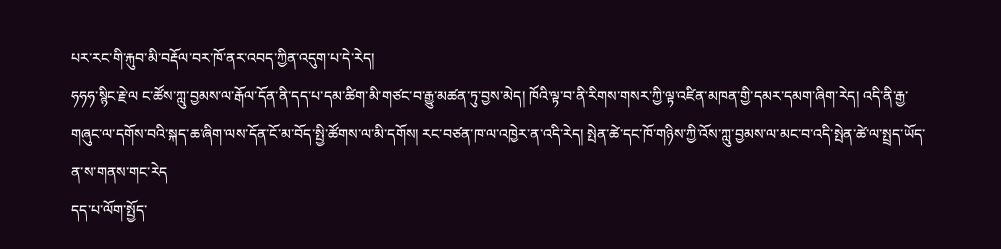པར་རང་གི་རྐུབ་མི་བརྡོལ་བར་ཁོ་ནར་འབད་ཀྱིན་འདུག་པ་དེ་རེད།
ཧཧཧ་སྙིང་རྗེ་ལ ང་ཚོས་ཀླུ་བྱམས་ལ་རྒོལ་དོན་ནི་དད་པ་དམ་ཚིག་མི་གཙང་བ་རྒྱུ་མཚན་ཏུ་བྱས་མེད། ཁོའི་ལྟ་བ་ནི་རིགས་གསར་ཀྱི་ལྟ་འཛིན་མཁན་གྱི་དམར་དམག་ཞིག་རེད། འདི་ནི་རྒྱ་གཞུང་ལ་དགོས་བའི་སྐད་ཆ་ཞིག་ལས་དོན་ངོ་མ་བོད་སྤྱི་ཚོགས་ལ་མི་དགོས། རང་བཙན་ཁ་ལ་འཁྱེར་ན་འདི་རེད། སྤེན་ཚེ་དང་ཁོ་གཉིས་ཀྱི་འོས་ཀླུ་བྱམས་ལ་མང་བ་འདི་སྤེན་ཚེ་ལ་སྤྲད་ཡོད་ན་ས་གནས་གང་རེད
དད་པ་ལོག་སྤྱོད་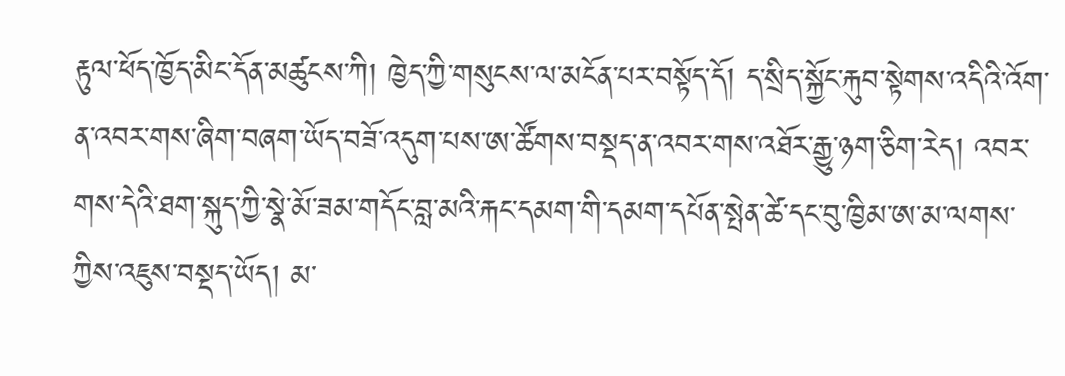རྟུལ་ཕོད་ཁྱོད་མིང་དོན་མཚུངས་ཀི། ཁྱེད་ཀྱི་གསུངས་ལ་མངོན་པར་བསྟོད་དོ། ད་སྲིད་སྐྱོང་རྐུབ་སྟེགས་འདིའི་འོག་ན་འབར་གས་ཞིག་བཞག་ཡོད་བཟོ་འདུག་པས་ཨ་ཚོགས་བསྡད་ན་འབར་གས་འཐོར་རྒྱུ་ཉག་ཅིག་རེད། འབར་གས་དེའི་ཐག་སྐུད་ཀྱི་སྣེ་མོ་ཟམ་གདོང་བླ་མའི་རྐང་དམག་གི་དམག་དཔོན་སྤེན་ཚེ་དང་བུ་ཁྱིམ་ཨ་མ་ལགས་ཀྱིས་འཇུས་བསྡད་ཡོད། མ་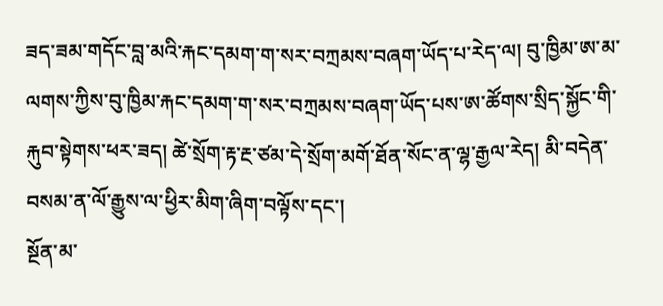ཟད་ཟམ་གདོང་བླ་མའི་རྐང་དམག་ག་སར་བཀྲམས་བཞག་ཡོད་པ་རེད་ལ། བུ་ཁྱིམ་ཨ་མ་ལགས་ཀྱིས་བུ་ཁྱིམ་རྐང་དམག་ག་སར་བཀྲམས་བཞག་ཡོད་པས་ཨ་ཚོགས་སྲིད་སྐྱོང་གི་རྐུབ་སྟེགས་ཕར་ཟད། ཚེ་སྲོག་རྟ་རྔ་ཙམ་དེ་སྲོག་མགོ་ཐོན་སོང་ན་ལྷ་རྒྱལ་རེད། མི་བདེན་བསམ་ན་ལོ་རྒྱུས་ལ་ཕྱིར་མིག་ཞིག་བལྟོས་དང་།
སྔོན་མ་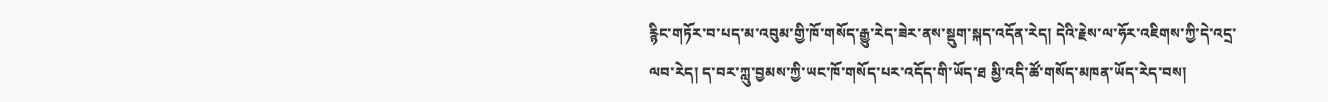རྙིང་གཏོར་བ་པད་མ་འབུམ་གྱི་ཁོ་གསོད་རྒྱུ་རེད་ཟེར་ནས་སྡུག་སྐད་འདོན་རེད། དེའི་རྗེས་ལ་ཧོར་འཇིགས་ཀྱི་དེ་འདྲ་ལབ་རེད། ད་བར་ཀླུ་བྱམས་ཀྱི་ཡང་ཁོ་གསོད་པར་འདོད་གི་ཡོད་ཐ མྱི་འདི་ཚོ་གསོད་མཁན་ཡོད་རེད་བས།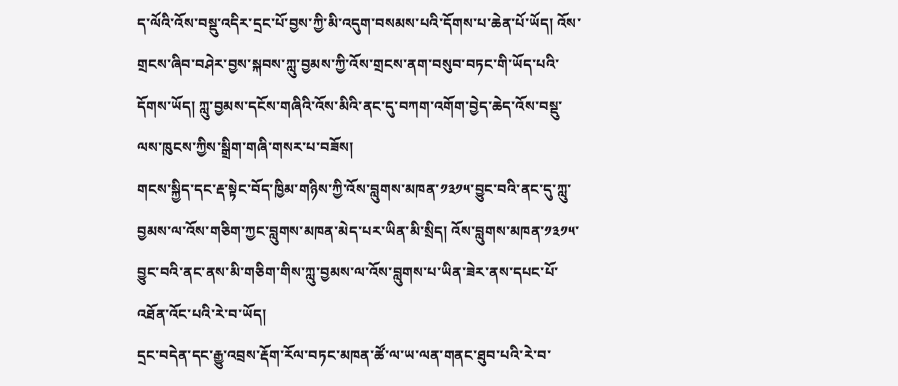ད་ལོའི་འོས་བསྡུ་འདིར་དྲང་པོ་བྱས་ཀྱི་མི་འདུག་བསམས་པའི་དོགས་པ་ཆེན་པོ་ཡོད། འོས་གྲངས་ཞིབ་བཤེར་བྱས་སྐབས་ཀླུ་བྱམས་ཀྱི་འོས་གྲངས་ནག་བསུབ་བཏང་གི་ཡོད་པའི་དོགས་ཡོད། ཀླུ་བྱམས་དངོས་གཞིའི་འོས་མིའི་ནང་དུ་བཀག་འགོག་བྱེད་ཆེད་འོས་བསྡུ་ལས་ཁུངས་ཀྱིས་སྒྲིག་གཞི་གསར་པ་བཟོས།
གངས་སྐྱིད་དང་རྡ་སྟེང་བོད་ཁྱིམ་གཉིས་ཀྱི་འོས་བླུགས་མཁན་༡༣༡༥་བྱུང་བའི་ནང་དུ་ཀླུ་བྱམས་ལ་འོས་གཅིག་ཀྱང་བླུགས་མཁན་མེད་པར་ཡིན་མི་སྲིད། འོས་བླུགས་མཁན་༡༣༡༥་བྱུང་བའི་ནང་ནས་མི་གཅིག་གིས་ཀླུ་བྱམས་ལ་འོས་བླུགས་པ་ཡིན་ཟེར་ནས་དཔང་པོ་འཐོན་འོང་པའི་རེ་བ་ཡོད།
དྲང་བདེན་དང་རྒྱུ་འབྲས་རྡོག་རོལ་བཏང་མཁན་ཚོ་ལ་ཡ་ལན་གནང་ཐུབ་པའི་རེ་བ་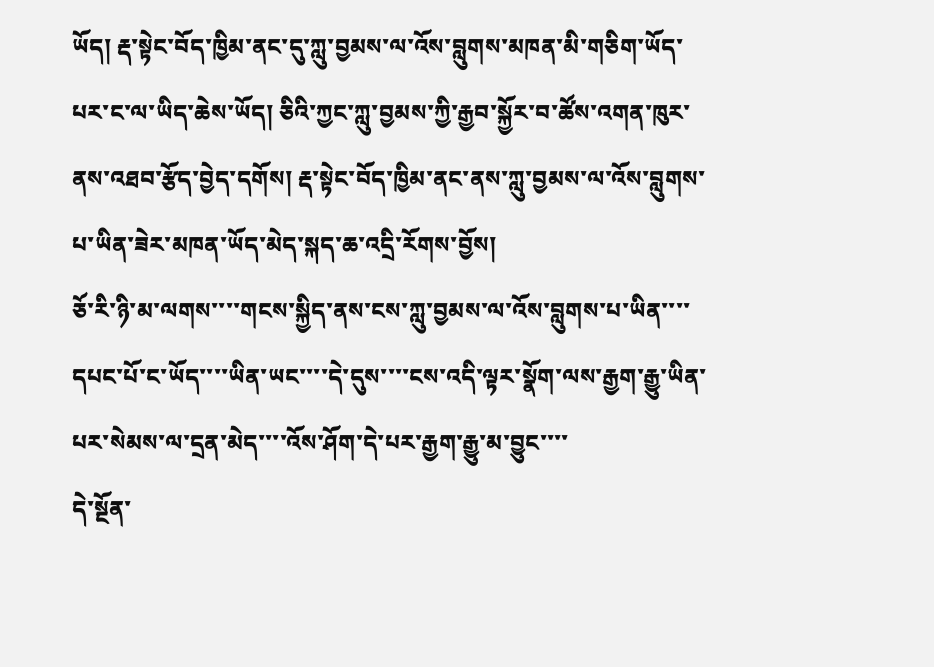ཡོད། རྡ་སྟེང་བོད་ཁྱིམ་ནང་དུ་ཀླུ་བྱམས་ལ་འོས་བླུགས་མཁན་མི་གཅིག་ཡོད་པར་ང་ལ་ཡིད་ཆེས་ཡོད། ཅིའི་ཀྱང་ཀླུ་བྱམས་ཀྱི་རྒྱབ་སྐྱོར་བ་ཚོས་འགན་ཁུར་ནས་འཐབ་རྩོད་བྱེད་དགོས། རྡ་སྟེང་བོད་ཁྱིམ་ནང་ནས་ཀླུ་བྱམས་ལ་འོས་བླུགས་པ་ཡིན་ཟེར་མཁན་ཡོད་མེད་སྐད་ཆ་འདྲི་རོགས་བྱོས།
ཅོ་རི་ཉི་མ་ལགས་་་་གངས་སྐྱིད་ནས་ངས་ཀླུ་བྱམས་ལ་འོས་བླུགས་པ་ཡིན་་་་དཔང་པོ་ང་ཡོད་་་་ཡིན་ཡང་་་་དེ་དུས་་་་ངས་འདི་ལྟར་སྣོག་ལས་རྒྱག་རྒྱུ་ཡིན་པར་སེམས་ལ་དྲན་མེད་་་་འོས་ཤོག་དེ་པར་རྒྱག་རྒྱུ་མ་བྱུང་་་་
དེ་སྔོན་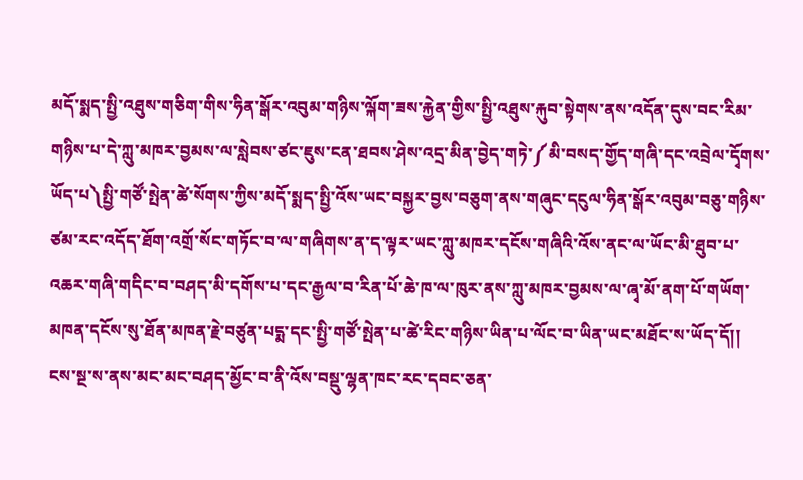མདོ་སྨད་སྤྱི་འཐུས་གཅིག་གིས་ཧིན་སྒོར་འབུམ་གཉིས་ལྐོག་ཟས་རྐྱེན་གྱིས་སྤྱི་འཐུས་རྐུབ་སྟེགས་ནས་འདོན་དུས་བང་རིམ་གཉིས་པ་དེ་ཀླུ་མཁར་བྱམས་ལ་སླེབས་ཙང་ཇུས་ངན་ཐབས་ཤེས་འདྲ་མིན་བྱེད་གཏེ་༼མི་བསད་གྱོད་གཞི་དང་འབྲེལ་དྭོགས་ཡོད་པ༽སྤྱི་གཙོ་སྤེན་ཚེ་སོགས་ཀྱིས་མདོ་སྨད་སྤྱི་འོས་ཡང་བསྐྱར་བྱས་བཅུག་ནས་གཞུང་དངུལ་ཧིན་སྒོར་འབུམ་བཅུ་གཉིས་ཙམ་རང་འདོད་ཐོག་འགྲོ་སོང་གཏོང་བ་ལ་གཞིགས་ན་ད་ལྟར་ཡང་ཀླུ་མཁར་དངོས་གཞིའི་འོས་ནང་ལ་ཡོང་མི་ཐུབ་པ་འཆར་གཞི་གདིང་བ་བཤད་མི་དགོས་པ་དང་རྒྱལ་བ་རིན་པོ་ཆེ་ཁ་ལ་ཁུར་ནས་ཀླུ་མཁར་བྱམས་ལ་ཞྭ་མོ་ནག་པོ་གཡོག་མཁན་དངོས་སུ་ཐོན་མཁན་རྗེ་བཙུན་པདྨ་དང་སྤྱི་གཙོ་སྤེན་པ་ཚེ་རིང་གཉིས་ཡིན་པ་ལོང་བ་ཡིན་ཡང་མཐོང་ས་ཡོད་དོ།།
ངས་སྔ་ས་ནས་མང་མང་བཤད་མྱོང་བ་ནི་འོས་བསྡུ་ལྷན་ཁང་རང་དབང་ཅན་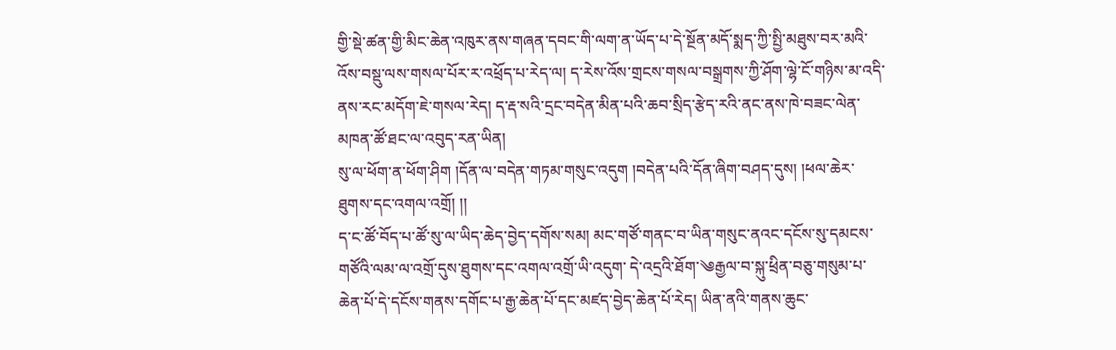གྱི་སྡེ་ཚན་གྱི་མིང་ཆེན་འཁུར་ནས་གཞན་དབང་གི་ལག་ན་ཡོད་པ་དེ་སྔོན་མདོ་སྨད་ཀྱི་སྤྱི་མཐུས་བར་མའི་འོས་བསྡུ་ལས་གསལ་པོར་ར་འཕྲོད་པ་རེད་ལ། ད་རེས་འོས་གྲངས་གསལ་བསྒྲགས་ཀྱི་ཤོག་ལྷེ་ངོ་གཉིས་མ་འདི་ནས་རང་མདོག་ཇེ་གསལ་རེད། ད་རྡ་སའི་དྲང་བདེན་མིན་པའི་ཆབ་སྲིད་རྩེད་རའི་ནང་ནས་ཁེ་བཟང་ལེན་མཁན་ཚོ་ཐང་ལ་འབུད་རན་ཡིན།
སུ་ལ་ཕོག་ན་ཕོག་ཤིག །དོན་ལ་བདེན་གཏམ་གསུང་འདུག །བདེན་པའི་དོན་ཞིག་བཤད་དུས། །ཕལ་ཆེར་ཐུགས་དང་འགལ་འགྲོ། །།
ད་ང་ཚོ་བོད་པ་ཚོ་སུ་ལ་ཡིད་ཆེད་བྱེད་དགོས་སམ། མང་གཙོ་གནང་བ་ཡིན་གསུང་ནའང་དངོས་སུ་དམངས་གཙོའི་ལམ་ལ་འགྲོ་དུས་ཐུགས་དང་འགལ་འགྲོ་ཡི་འདུག་ དེ་འདྲའི་ཐོག་༄རྒྱལ་བ་སྐུ་ཕྲིན་བཅུ་གསུམ་པ་ཆེན་པོ་དེ་དངོས་གནས་དགོང་པ་རྒྱ་ཆེན་པོ་དང་མཛད་བྱེད་ཆེན་པོ་རེད། ཡིན་ནའི་གནས་ཆུང་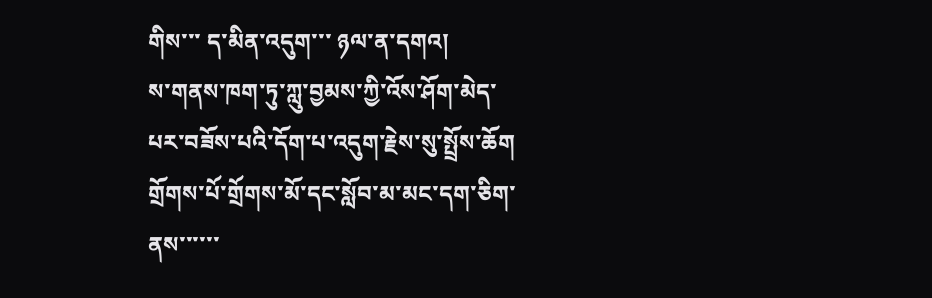གིས་་་ ད་མིན་འདུག་་་ ཉལ་ན་དགའ།
ས་གནས་ཁག་ཏུ་ཀླུ་བྱམས་ཀྱི་འོས་ཤོག་མེད་པར་བཟོས་པའི་དོག་པ་འདུག་རྗེས་སུ་སྤྲོས་ཆོག
གྲོགས་པོ་གྲོགས་མོ་དང་སློབ་མ་མང་དག་ཅིག་ནས་་་་་་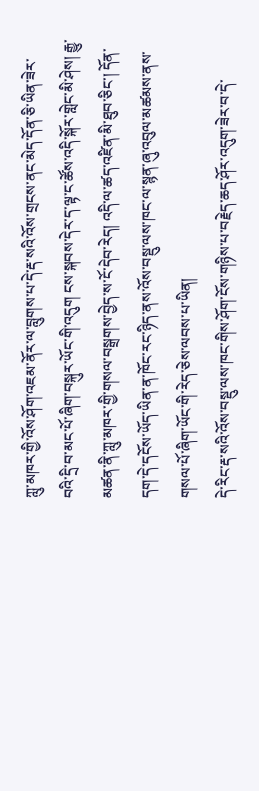ཀླུ་མཁར་གྱི་འོས་ཤོག་འཇམ་ནོར་ལ་བླུགས་པ་དེ་རྡ་སའི་འོས་གྲངས་ནང་མེད་དོན་ཅི་ཡིན་ཟེར་བའི་དྲི་བ་མང་པོ་ཞིག་བསྐུར་ཡོང་གི་འདུག ངས་སྐབས་དེར་ད་ལྟ་ང་ཚོས་འདི་སྐོར་གླེང་མི་ཤེས། རྒྱུ་མཚན་ནི་ཀླུ་མཁར་གྱི་གསལ་བསྒྲགས་བྱེད་ས་ངོ་དེབ་རེད། འདི་ལ་ཚད་འཛིན་མི་ཐུབ་ཅིང་། དོན་དག་དེ་དངོས་ཡོད་ཡིན་ན་ཁོང་རང་ཉིད་ནས་འོས་བསྡུ་ལས་ཁང་ལ་སྙན་ཞུ་འབུལ་མཚམས་ནས་གསལ་པོ་ཞིག་ཡོང་གི་རེད་ཅེས་ལབས་པ་ཡིན།
དེ་རིང་རྡ་སའི་འོས་བསྡུ་ལས་ཁང་གིས་ཤོག་ངོས་གཉིས་པ་བརྗེད་ཆད་ཤོར་འདུག་ཟེར་བ་དེ་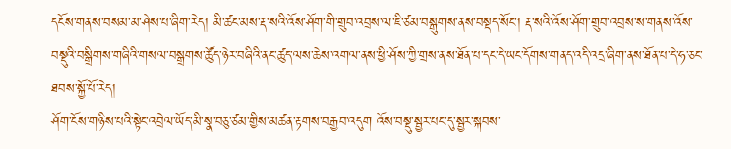དངོས་གནས་བསམ་མ་ཤེས་པ་ཞིག་རེད། མི་ཚང་མས་རྡ་སའི་འོས་ཤོག་གི་གྲུབ་འབྲས་ལ་ཇི་ཙམ་བསྒུགས་ནས་བསྡད་སོང་། རྡ་སའི་འོས་ཤོག་གྲུབ་འབྲས་ས་གནས་འོས་བསྡུའི་བསྒྲིགས་གཞིའི་གསལ་བསྒྲགས་ཚོུད་ཉེར་བཞིའི་ནང་ཚུད་ལས་ཆེས་འགལ་ནས་ཕྱི་ཤོས་ཀྱི་གྲས་ནས་ཐོན་པ་དང་དེ་ཡང་དོགས་གནད་འདི་འདྲ་ཞིག་ནས་ཐོན་པ་དེ་ཧ་ཅང་ཐབས་སྐྱོ་པོ་རེད།
ཤོག་ངོས་གཉིས་པའི་སྟེང་འབྲེལ་ཡོད་མི་སྣ་བཅུ་ཙམ་གྱིས་མཚན་རྟགས་བརྒྱབ་འདུག འོས་བསྡུ་སྦྱར་པང་དུ་སྦྱར་སྐབས་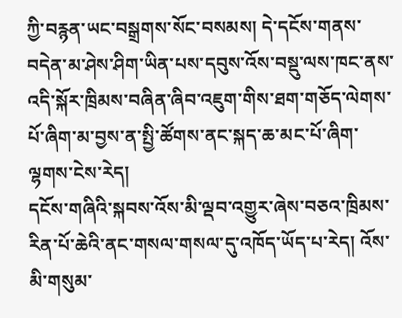ཀྱི་བརྙན་ཡང་བསྒྲགས་སོང་བསམས། དེ་དངོས་གནས་བདེན་མ་ཤེས་ཤིག་ཡིན་པས་དབུས་འོས་བསྡུ་ལས་ཁང་ནས་འདི་སྐོར་ཁྲིམས་བཞིན་ཞིབ་འཇུག་གིས་ཐག་གཅོད་ལེགས་པོ་ཞིག་མ་བྱས་ན་སྤྱི་ཚོགས་ནང་སྐད་ཆ་མང་པོ་ཞིག་ལྷགས་ངེས་རེད།
དངོས་གཞིའི་སྐབས་འོས་མི་ལྡབ་འགྱུར་ཞེས་བཅའ་ཁྲིམས་རིན་པོ་ཆེའི་ནང་གསལ་གསལ་དུ་འཁོད་ཡོད་པ་རེད། འོས་མི་གསུམ་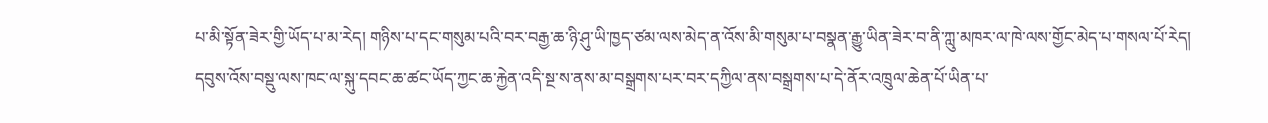པ་མི་སྟོན་ཟེར་གྱི་ཡོད་པ་མ་རེད། གཉིས་པ་དང་གསུམ་པའི་བར་བརྒྱ་ཆ་ཉི་ཤུ་ཡི་ཁྱད་ཙམ་ལས་མེད་ན་འོས་མི་གསུམ་པ་བསྣན་རྒྱུ་ཡིན་ཟེར་བ་ནི་ཀླུ་མཁར་ལ་ཁེ་ལས་གྱོང་མེད་པ་གསལ་པོ་རེད།
དབུས་འོས་བསྡུ་ལས་ཁང་ལ་སྐུ་དབང་ཆ་ཚང་ཡོད་ཀྱང་ཆ་རྐྱེན་འདི་སྔ་ས་ནས་མ་བསྒྲགས་པར་བར་དཀྱིལ་ནས་བསྒྲགས་པ་དེ་ནོར་འཁྲུལ་ཆེན་པོ་ཡིན་པ་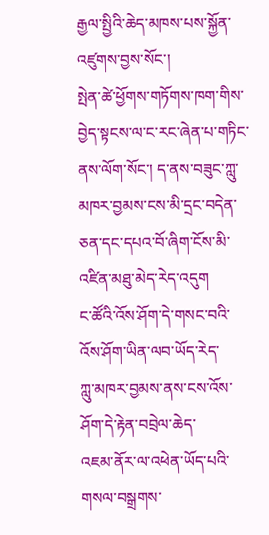རྒྱལ་སྤྱིའི་ཆེད་མཁས་པས་སྐྱོན་འཛུགས་བྱས་སོང་།
སྤེན་ཚེ་ཕྱོགས་གཏོགས་ཁག་གིས་བྱེད་སྟངས་ལ་ང་རང་ཞེན་པ་གཏིང་ནས་ལོག་སོང་། ད་ནས་བཟུང་ཀླུ་མཁར་བྱམས་ངས་མི་དྲང་བདེན་ཅན་དང་དཔའ་བོ་ཞིག་ངོས་མི་འཛིན་མཐུ་མེད་རེད་འདུག
ང་ཚོའི་འོས་ཤོག་དེ་གསང་བའི་འོས་ཤོག་ཡིན་ལབ་ཡོད་རེད་
ཀླུ་མཁར་བྱམས་ནས་ངས་འོས་ཤོག་དེ་རྟེན་བབྲེལ་ཆེད་
འཇམ་ནོར་ལ་འཕེན་ཡོད་པའི་གསལ་བསྒྲགས་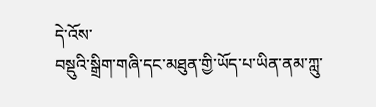དེ་འོས་
བསྡུའི་སྒྲིག་གཞི་དང་མཐུན་གྱི་ཡོད་པ་ཡིན་ནམ་ཀླུ་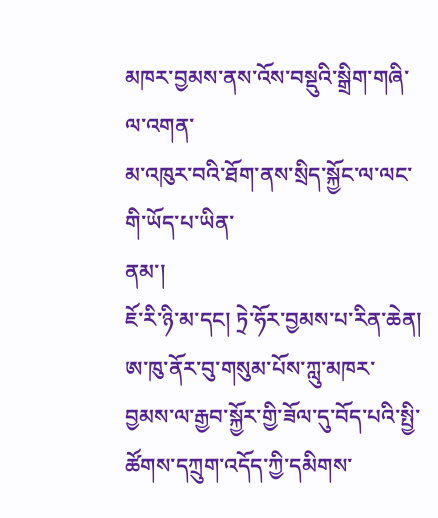མཁར་བྱམས་ནས་འོས་བསྡུའི་སྒྲིག་གཞི་ལ་འགན་
མ་འཁུར་བའི་ཐོག་ནས་སྲིད་སྐྱོང་ལ་ལང་གི་ཡོད་པ་ཡིན་
ནམ་།
ཇོ་རི་ཉི་མ་དང། ཏྲེ་ཧོར་བྱམས་པ་རིན་ཆེན། ཨ་ཁུ་ནོར་བུ་གསུམ་པོས་ཀླུ་མཁར་བྱམས་ལ་རྒྱབ་སྐྱོར་གྱི་ཟོལ་དུ་བོད་པའི་སྤྱི་ཚོགས་དཀྲུག་འདོད་ཀྱི་དམིགས་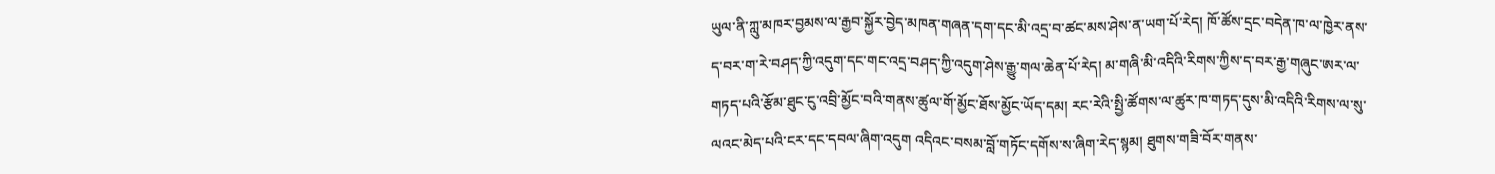ཡུལ་ནི་ཀླུ་མཁར་བྱམས་ལ་རྒྱབ་སྐྱོར་བྱེད་མཁན་གཞན་དག་དང་མི་འདྲ་བ་ཚང་མས་ཤེས་ན་ཡག་པོ་རེད། ཁོ་ཚོས་དྲང་བདེན་ཁ་ལ་ཁྱེར་ནས་ད་བར་ག་རེ་བཤད་ཀྱི་འདུག་དང་གང་འདྲ་བཤད་ཀྱི་འདུག་ཤེས་རྒྱུ་གལ་ཆེན་པོ་རེད། མ་གཞི་མི་འདིའི་རིགས་ཀྱིས་ད་བར་རྒྱ་གཞུང་ཨར་ལ་གཏད་པའི་རྩོམ་ཐུང་ངུ་འབྲི་མྱོང་བའི་གནས་ཚུལ་གོ་མྱོང་ཐོས་མྱོང་ཡོད་དམ། རང་རེའི་སྤྱི་ཚོགས་ལ་ཚུར་ཁ་གཏད་དུས་མི་འདིའི་རིགས་ལ་སུ་ལའང་མེད་པའི་ངར་དང་དབལ་ཞིག་འདུག འདིའང་བསམ་བློ་གཏོང་དགོས་ས་ཞིག་རེད་སྙམ། ཐུགས་གཟི་བོར་གནས་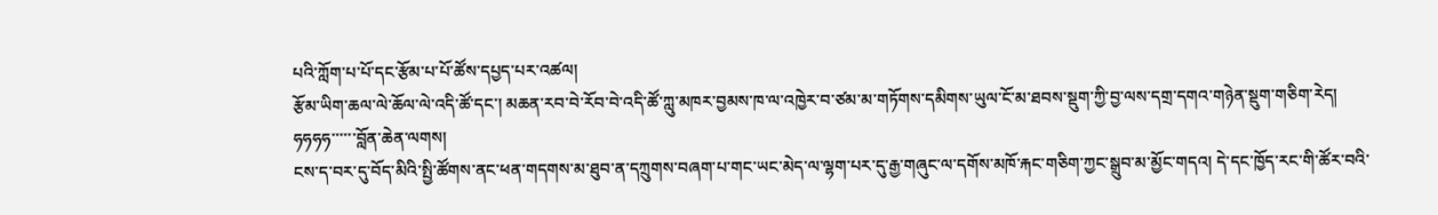པའི་ཀློག་པ་པོ་དང་རྩོམ་པ་པོ་ཚོས་དཔྱད་པར་འཚལ།
རྩོམ་ཡིག་ཆལ་ལེ་ཆོལ་ལེ་འདི་ཚོ་དང་། མཆན་རབ་བེ་རོབ་བེ་འདི་ཚོ་ཀླུ་མཁར་བྱམས་ཁ་ལ་འཁྱེར་བ་ཙམ་མ་གཏོགས་དམིགས་ཡུལ་ངོ་མ་ཐབས་སྡུག་ཀྱི་བྱ་ལས་དགྲ་དགའ་གཉེན་སྡུག་གཅིག་རེད།
ཧཧཧཧ་་་་་་བློན་ཆེན་ལགས།
ངས་ད་བར་དུ་བོད་མིའི་སྤྱི་ཚོགས་ནང་ཕན་གདགས་མ་ཐུབ་ན་དཀྲུགས་བཞག་པ་གང་ཡང་མེད་ལ་ལྷག་པར་དུ་རྒྱ་གཞུང་ལ་དགོས་མཁོ་རྐང་གཅིག་ཀྱང་སྒྲུབ་མ་མྱོང་གདའ། དེ་དང་ཁྱོད་རང་གི་ཚོར་བའི་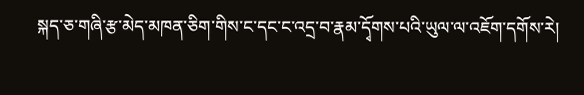སྐད་ཅ་གཞི་རྩ་མེད་མཁན་ཅིག་གིས་ང་དང་ང་འདྲ་བ་རྣམ་དྭོགས་པའི་ཡུལ་ལ་འཇོག་དགོས་རེ།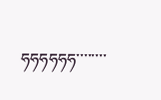ཧཧཧཧཧཧ་་་་་་་་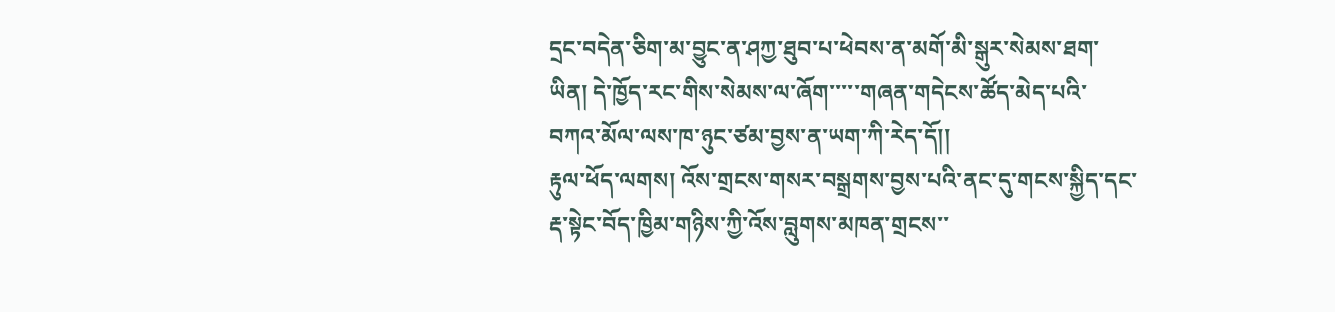དྲང་བདེན་ཅིག་མ་བྱུང་ན་ཤཀྱ་ཐུབ་པ་ཕེབས་ན་མགོ་མི་སྒུར་སེམས་ཐག་ཡིན། དེ་ཁྱོད་རང་གིས་སེམས་ལ་ཞོག་་་་་གཞན་གདེངས་ཚོད་མེད་པའི་བཀའ་མོལ་ལས་ཁ་ཉུང་ཙམ་བྱས་ན་ཡག་ཀི་རེད་དོ།།
རྟུལ་ཕོད་ལགས། འོས་གྲངས་གསར་བསྒྲགས་བྱས་པའི་ནང་དུ་གངས་སྐྱིད་དང་རྡ་སྟེང་བོད་ཁྱིམ་གཉིས་ཀྱི་འོས་བླུགས་མཁན་གྲངས་་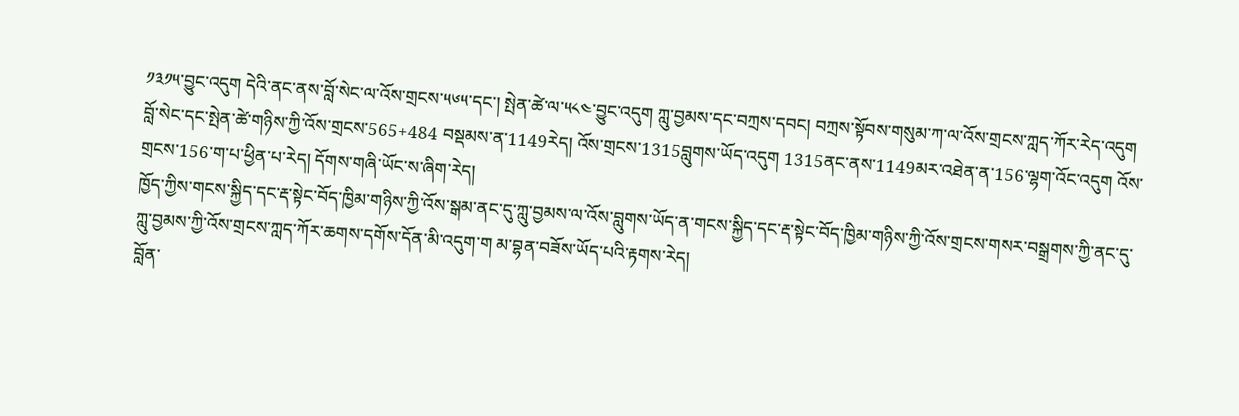༡༣༡༥་བྱུང་འདུག དེའི་ནང་ནས་བློ་སེང་ལ་འོས་གྲངས་༥༦༥་དང་། སྤེན་ཚེ་ལ་༥༨༤་བྱུང་འདུག ཀླུ་བྱམས་དང་བཀྲས་དབང། བཀྲས་སྟོབས་གསུམ་ཀ་ལ་འོས་གྲངས་ཀླད་ཀོར་རེད་འདུག
བློ་སེང་དང་སྤེན་ཚེ་གཉིས་ཀྱི་འོས་གྲངས་565+484 བསྡམས་ན་1149རེད། འོས་གྲངས་1315བླུགས་ཡོད་འདུག 1315ནང་ནས་1149མར་འཐེན་ན་156་ལྷག་འོང་འདུག འོས་གྲངས་156་ག་པ་ཕྱིན་པ་རེད། དོགས་གཞི་ཡོང་ས་ཞིག་རེད།
ཁྱོད་ཀྱིས་གངས་སྐྱིད་དང་རྡ་སྟེང་བོད་ཁྱིམ་གཉིས་ཀྱི་འོས་སྒམ་ནང་དུ་ཀླུ་བྱམས་ལ་འོས་བླུགས་ཡོད་ན་གངས་སྐྱིད་དང་རྡ་སྟེང་བོད་ཁྱིམ་གཉིས་ཀྱི་འོས་གྲངས་གསར་བསྒྲགས་ཀྱི་ནང་དུ་ཀླུ་བྱམས་ཀྱི་འོས་གྲངས་ཀླད་ཀོར་ཆགས་དགོས་དོན་མི་འདུག་ག མ་བྷན་བཟོས་ཡོད་པའི་རྟགས་རེད།
བློན་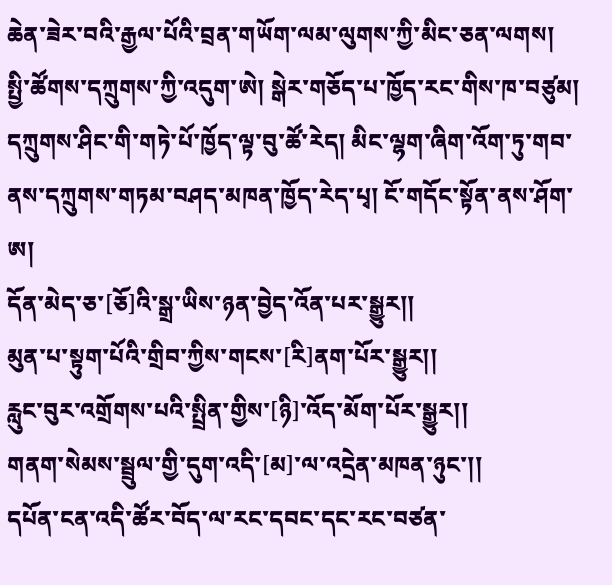ཆེན་ཟེར་བའི་རྒྱལ་པོའི་བྲན་གཡོག་ལམ་ལུགས་ཀྱི་མིང་ཅན་ལགས།
སྤྱི་ཚོགས་དཀྲུགས་ཀྱི་འདུག་ཨེ། སྒེར་གཅོད་པ་ཁྱོད་རང་གིས་ཁ་བཙུམ། དཀྲུགས་ཤིང་གི་གཏེ་པོ་ཁྱོད་ལྟ་བུ་ཚོ་རེད། མིང་ལྷག་ཞིག་འོག་ཏུ་གབ་ནས་དཀྲུགས་གཏམ་བཤད་མཁན་ཁྱོད་རེད་པྭ། ངོ་གདོང་སྟོན་ནས་ཤོག་ཨ།
དོན་མེད་ཅ་[ཅོ]འི་སྒྲ་ཡིས་ཉན་བྱེད་འོན་པར་སྒྱུར།།
མུན་པ་སྟུག་པོའི་གྲིབ་ཀྱིས་གངས་[རི]ནག་པོར་སྒྱུར།།
རླུང་བུར་འགྲོགས་པའི་སྤྲིན་གྱིས་[ཉི]་འོད་མོག་པོར་སྒྱུར།།
གནག་སེམས་སྦྲུལ་གྱི་དུག་འདི་[མ]་ལ་འདྲེན་མཁན་ཉུང་།།
དཔོན་ངན་འདི་ཚོར་བོད་ལ་རང་དབང་དང་རང་བཙན་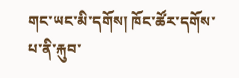གང་ཡང་མི་དགོས། ཁོང་ཚོར་དགོས་པ་ནི་རྐུབ་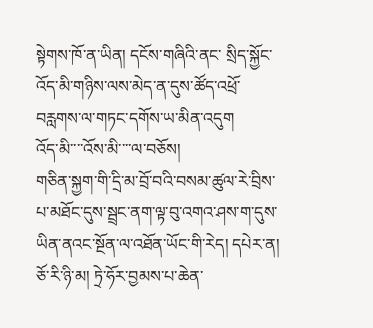སྟེགས་ཁོ་ན་ཡིན། དངོས་གཞིའི་ནང་ སྲིད་སྐྱོང་འོད་མི་གཉིས་ལས་མེད་ན་དུས་ཚོད་འཕྲོ་བརླགས་ལ་གཏང་དགོས་ཡ་མིན་འདུག
འོད་མི་་་་འོས་མི་་་་ལ་བཅོས།
གཅིན་སྐྱག་གི་དྲི་མ་བྲོ་བའི་བསམ་ཚུལ་རེ་བྲིས་པ་མཐོང་དུས་སྦྲང་ནག་ལྟ་བུ་འགའ་ཤས་ག་དུས་ཡིན་ནའང་སྔོན་ལ་འཐོན་ཡོང་གི་རེད། དཔེར་ན། ཅོ་རི་ཉི་མ། ཏྲེ་ཧོར་བྱམས་པ་ཆེན་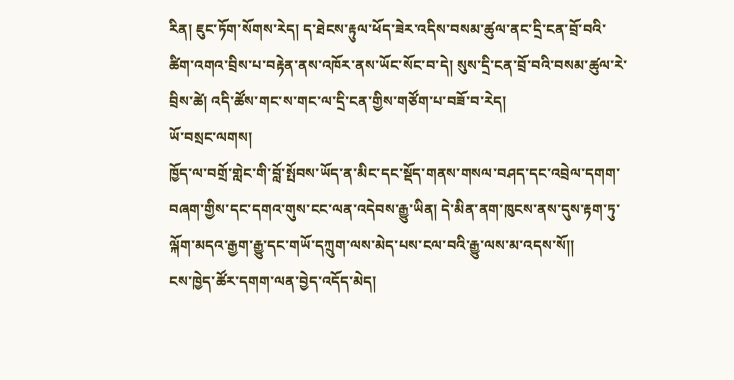རིན། ཇུང་ཏོག་སོགས་རེད། ད་ཐེངས་རྟུལ་ཕོད་ཟེར་འདིས་བསམ་ཚུལ་ནང་དྲི་ངན་བྲོ་བའི་ཚིག་འགའ་བྲིས་པ་བརྟེན་ནས་འཁོར་ནས་ཡོང་སོང་བ་དེ། སུས་དྲི་ངན་བྲོ་བའི་བསམ་ཚུལ་རེ་བྲིས་ཚེ། འདི་ཚོས་གང་ས་གང་ལ་དྲི་ངན་གྱིས་གཙོག་པ་བཟོ་བ་རེད།
ཡོ་བསྲང་ལགས།
ཁྱོད་ལ་བགྲོ་གླེང་གི་བློ་སྤོབས་ཡོད་ན་མིང་དང་སྡོད་གནས་གསལ་བཤད་དང་འབྲེལ་དགག་བཞག་གྱིས་དང་དགའ་གུས་ངང་ལན་འདེབས་རྒྱུ་ཡིན། དེ་མིན་ནག་ཁུངས་ནས་དུས་རྟག་ཏུ་ལྐོག་མདའ་རྒྱག་རྒྱུ་དང་གཡོ་དཀྲུག་ལས་མེད་པས་ངལ་བའི་རྒྱུ་ལས་མ་འདས་སོ།།
ངས་ཁྱེད་ཚོར་དགག་ལན་བྱེད་འདོད་མེད།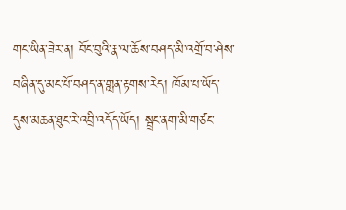གང་ཡིན་ཟེར་ན། བོང་བུའི་རྣ་ལ་ཆོས་བཤད་མི་འགྲོ་བ་ཤེས་བཞིན་དུ་མང་པོ་བཤད་ན་གླན་རྟགས་རེད། ཁོམ་པ་ཡོད་དུས་མཆན་ཐུང་རེ་འབྲི་འདོད་ཡོད། སྦྲང་ནག་མི་གཙང་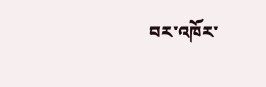བར་འཁོར་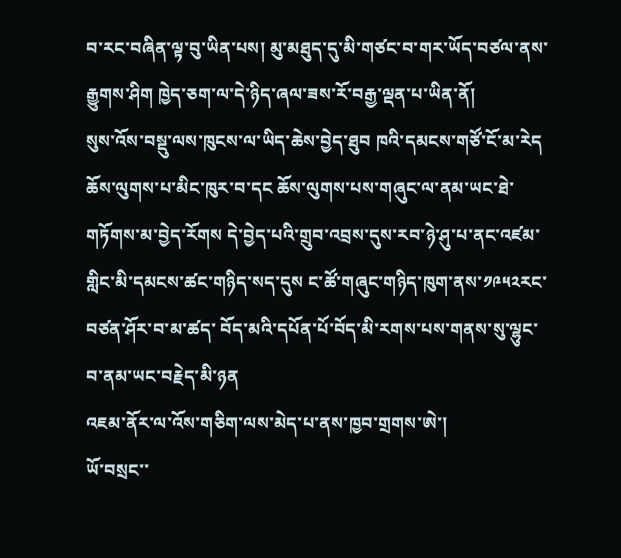བ་རང་བཞིན་ལྟ་བུ་ཡིན་པས། མུ་མཐུད་དུ་མི་གཙང་བ་གར་ཡོད་བཙལ་ནས་རྒྱུགས་ཤིག ཁྱེད་ཅག་ལ་དེ་ཉིད་ཞལ་ཟས་རོ་བརྒྱ་ལྡན་པ་ཡིན་ནོ།
སུས་འོས་བསྡུ་ལས་ཁུངས་ལ་ཡིད་ཆེས་བྱེད་ཐུབ ཁའི་དམངས་གཙོ་ངོ་མ་རེད ཆོས་ལུགས་པ་མིང་ཁུར་བ་དང ཆོས་ལུགས་པས་གཞུང་ལ་ནམ་ཡང་ཐེ་གཏོགས་མ་བྱེད་རོགས དེ་བྱེད་པའི་གྲུབ་འབྲས་དུས་རབ་ཉེ་ཤུ་པ་ནང་འཛམ་གླིང་མི་དམངས་ཚང་གཉིད་སད་དུས ང་ཚོ་གཞུང་གཉིད་ཁུག་ནས་༡༩༥༢རང་བཙན་ཤོར་བ་མ་ཚད་ བོད་མའི་དཔོན་པོ་བོད་མི་རགས་པས་གནས་སུ་ལྷུང་བ་ནམ་ཡང་བརྗེད་མི་ཉན
འཇམ་ནོར་ལ་འོས་གཅིག་ལས་མེད་པ་ནས་ཁྱབ་གྲགས་ཨེ་།
ཡོ་བསྲང་་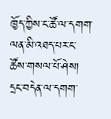ཁྱོད་ཀྱིས་ང་ཚོ་ལ་དགག་ལན་མི་འཐད་པར་ང་ཚོས་གསལ་པོ་ཤེས། དྲང་བདེན་ལ་དགག་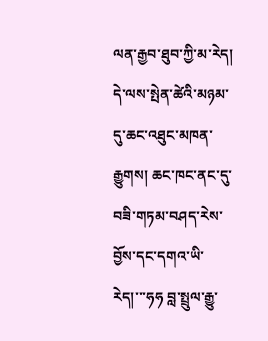ལན་རྒྱབ་ཐུབ་ཀྱི་མ་རེད། དེ་ལས་སྤེན་ཚེའི་མཉམ་དུ་ཆང་འཐུང་མཁན་རྒྱུགས། ཆང་ཁང་ནང་དུ་བཟི་གཏམ་བཤད་རེས་བྱོས་དང་དགའ་ཡི་རེད།་་་ཧཧ བླ་སྤྲུལ་རྒྱུ་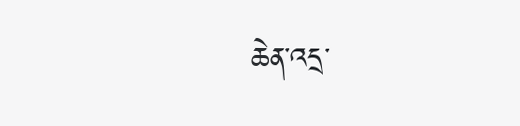ཆེན་འདྲ་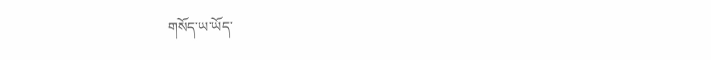གསོད་ཡ་ཡོད་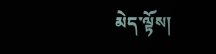མེད་ལྟོས།